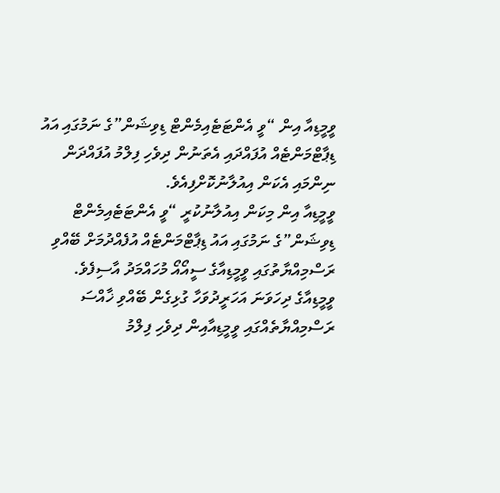ވީމީޑިއާ އިން “ވީ އެންޓަޓެއިމެންޓް ޑިވިޝަން”ގެ ނަމުގައި އައު ޑިޕާޓްމަންޓެއް އުފައްދައި އެތަނުން ދިވެހި ފިލްމު އުފައްދަން ނިންމައި އެކަން އިއުލާނުކޮށްފިއެވެ.
ވީމީޑިއާ އިން މިކަން އިއުލާނުކުރީ “ވީ އެންޓަޓެއިމެންޓް ޑިވިޝަން”ގެ ނަމުގައި އައު ޑިޕާޓްމަންޓެއް އުފެއްދުމަށް ބޭއްވި ރަސްމިއްޔާތުގައި ވީމީޑިއާގެ ސީއޯއޯ މުހައްމަދު އާސިފެވެ.
ވީމީޑިއާގެ ދިހަވަނަ އަހަރީދުވަހާ ގުޅިގެން ބޭއްވި ޚާއްސަ ރަސްމިއްޔާތެއްގައި ވީމީޑިއާއިން ދިވެހި ފިލްމު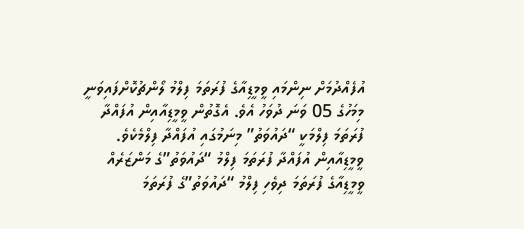އުފެއްދުމަށް ނިންމައި ވީމީޑިއާގެ ފުރަތަމަ ފިލްމު ލޯންޗުކޮށްފައިވަނީ މިމަހުގެ 05 ވަނަ ދުވަހު އެވެ. އެގޮތުން ވީމީޑިއާއިން އުފައްދާ ފުރަތަމަ ފިލްމަކީ “ދައުވަތު” މިނަމުގައި އުފައްދާ ފިލްމެކެވެ.
ވީމީޑިއާއިން އުފައްދާ ފުރަތަމަ ފިލްމު “ދައުވަތު”ގެ މަންޒަރެއް
ވީމީޑިއާގެ ފުރަތަމަ ދިވެހި ފިލްމު “ދައުވަތު”ގެ ފުރަތަމަ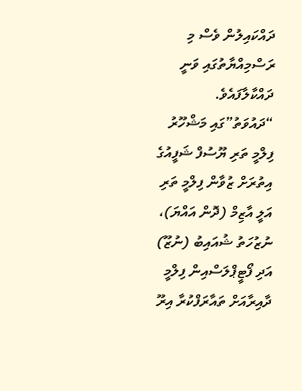ދައްކައިލުން ވެސް މި ރަސްމިއްޔާތުގައި ވަނީ ދައްކާލާފައެވެ. “ދައުވަތު”ގައި މަޝްހޫރު ފިލްމީ ތަރި ޔޫސުފް ޝަފީއުގެ އިތުރަށް ޒުވާން ފިލްމީ ތަރި އަލީ އާޒިމް (ދޮން އައްޔަ)، ނުޒުހަތު ޝުއައިބު (ނުޒޫ) އަދި ފޯޓީޕްލަސްއިން ފިލްމީ ދާއިރާއަށް ތައާރަފްކުރާ އިރޫ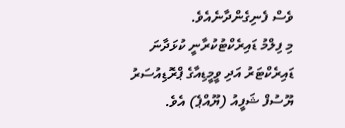ވެސް ފެނިގެންދާނެއެވެ.
މި ފިލްމު ޑައިރެކްޓުކުރާނީ ކުޅަދާނަ ޑައިރެކްޓަރު އަދި ވީމީޑިއާގެ ޕްރޮޑިއުސަރު ޔޫސުފް ޝަފީއު (ޔޫއްޕެ) އެވެ.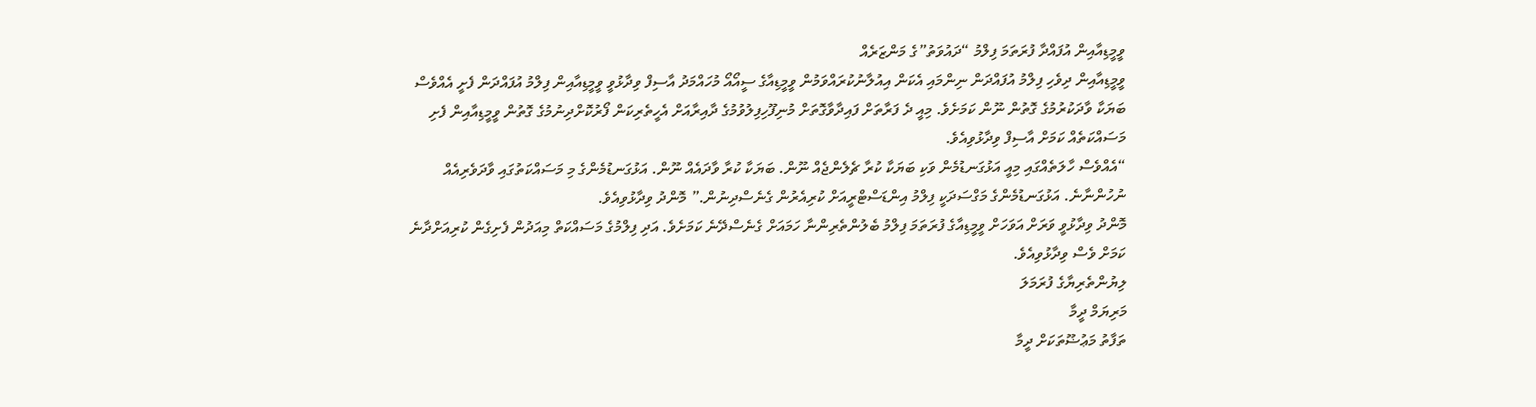ވީމީޑިއާއިން އުފައްދާ ފުރަތަމަ ފިލްމު “ދައުވަތު”ގެ މަންޒަރެއް
ވީމީޑިއާއިން ދިވެހި ފިލްމު އުފައްދަން ނިންމައި އެކަން އިއުލާނުކުރައްވަމުން ވީމީޑިއާގެ ސީއޯއޯ މުހައްމަދު އާސިފް ވިދާޅުވީ ވީމީޑިއާއިން ފިލްމު އުފައްދަން ފެށީ އެއްވެސް ބަޔަކާ ވާދަކުރުމުގެ ގޮތުން ނޫން ކަމަށެވެ. މިއީ ދެ ފަރާތަށް ފައިދާވާގޮތަށް މުނިފޫހިފިލުވުމުގެ ދާއިރާއަށް އެހީތެރިކަން ފޯރުކޮށްދިނުމުގެ ގޮތުން ވީމީޑިއާއިން ފެށި މަސައްކަތެއް ކަމަށް އާސިފް ވިދާޅުވިއެވެ.
“އެއްވެސް ހާލަތެއްގައި މިއީ އަޅުގަނޑުމެން ވަކި ބަޔަކާ ކުރާ ޗެލެންޖެއް ނޫން. ބަޔަކާ ކުރާ ވާދައެއް ނޫން. އަޅުގަނޑުމެންގެ މި މަސައްކަތުގައި ވާދަވެރިއެއް ނުހުންނާނެ. އަޅުގަނޑުމެންގެ މަގްސަދަކީ ފިލްމު އިންޑަސްޓްރީއަށް ކުރިއެރުން ގެނެސްދިނުން.” މޮންދު ވިދާޅުވިއެވެ.
މޮންދު ވިދާޅުވީ ވަރަށް އަވަހަށް ވީމީޑިއާގެ ފުރަތަމަ ފިލްމު ބެލުންތެރިންނާ ހަމައަށް ގެނެސްދޭނެ ކަމަށެވެ. އަދި ފިލްމުގެ މަސައްކަތް މިއަދުން ފެށިގެން ކުރިއަށްދާނެ ކަމަށް ވެސް ވިދާޅުވިއެވެ.
ލިޔުންތެރިޔާގެ ފުރަމަލަ
މަރިޔަމް ދީމާ
ތަފާތު މަޢުޟޫތަކަށް ދީމާ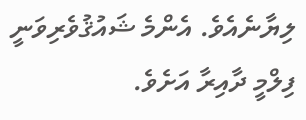ލިޔާނެއެވެ. އެންމެ ޝައުޤުވެރިވަނީ ފިލްމީ ދާއިރާ އަށެވެ.